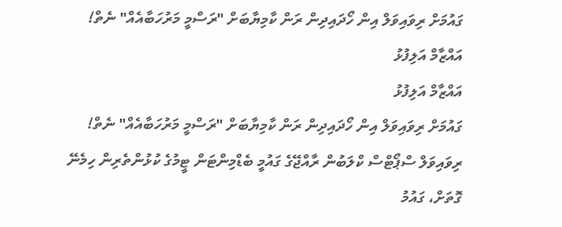ގައުމަށް ރިވައިވަލް އިން ހޯދައިދިން ރަން ކާމިޔާބަށް "ރަސްމީ މަރުހަބާއެއް" ނެތް!
އައްޒާމް އަލިފުޅު
އައްޒާމް އަލިފުޅު
ގައުމަށް ރިވައިވަލް އިން ހޯދައިދިން ރަން ކާމިޔާބަށް "ރަސްމީ މަރުހަބާއެއް" ނެތް!
ރިވައިވަލް ސްޕޯޓްސް ކްލަބުން ރާއްޖޭގެ ގައުމީ ބެޑްމިންޓަން ޓީމުގެ ކުޅުންތެރިން ހިމެނޭ ގޮތަށް، ގައުމު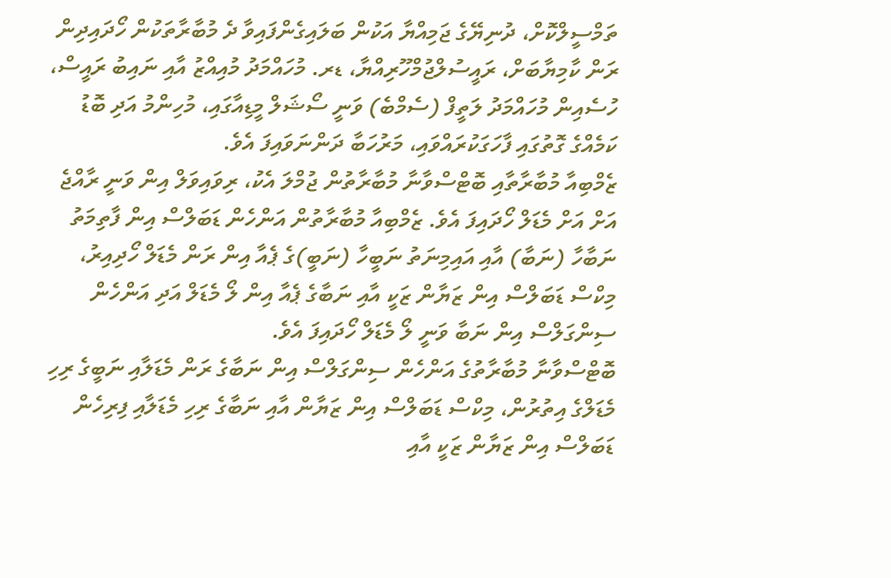ތަމްސީލްކޮށް، ދުނިޔޭގެ ޖަމިއްޔާ އަކުން ބަލައިގެންފައިވާ ދެ މުބާރާތަކުން ހޯދައިދިން ރަން ކާމިޔާބަށް، ރައީސުލްޖުމްހޫރިއްޔާ، ޑރ. މުހައްމަދު މުއިއްޒު އާއި ނައިބު ރައީސް، ހުސެއިން މުހައްމަދު ލަތީފް (ސެމްބެ) ވަނީ ސޯޝަލް މީޑިއާގައި، މުހިންމު އަދި ބޮޑު ކަމެއްގެ ގޮތުގައި ފާހަގަކުރައްވައި، މަރުހަބާ ދަންނަވައިފަ އެވެ.
ޒެމްބިއާ މުބާރާތާއި ބޮޓްސްވާނާ މުބާރާތުން ޖުމްލަ އެކު، ރިވައިވަލް އިން ވަނީ ރާއްޖެ އަށް އަށް މެޑަލް ހޯދައިފަ އެވެ. ޒެމްބިއާ މުބާރާތުން އަންހެން ޑަބަލްސް އިން ފާތިމަތު ނަބާހާ (ނަބާ) އާއި އައިމިނަތު ނަބީހާ (ނަބީ)ގެ ޕެއާ އިން ރަން މެޑަލް ހޯދިއިރު، މިކްސް ޑަބަލްސް އިން ޒަޔާން ޒަކީ އާއި ނަބާގެ ޕެއާ އިން ލޯ މެޑަލް އަދި އަންހެން ސިންގަލްސް އިން ނަބާ ވަނީ ލޯ މެޑަލް ހޯދައިފަ އެވެ.
ބޮޓްސްވާނާ މުބާރާތުގެ އަންހެން ސިންގަލްސް އިން ނަބާގެ ރަން މެޑަލާއި ނަބީގެ ރިހި މެޑަލްގެ އިތުރުން، މިކްސް ޑަބަލްސް އިން ޒަޔާން އާއި ނަބާގެ ރިހި މެޑަލާއި ފިރިހެން ޑަބަލްސް އިން ޒަޔާން ޒަކީ އާއި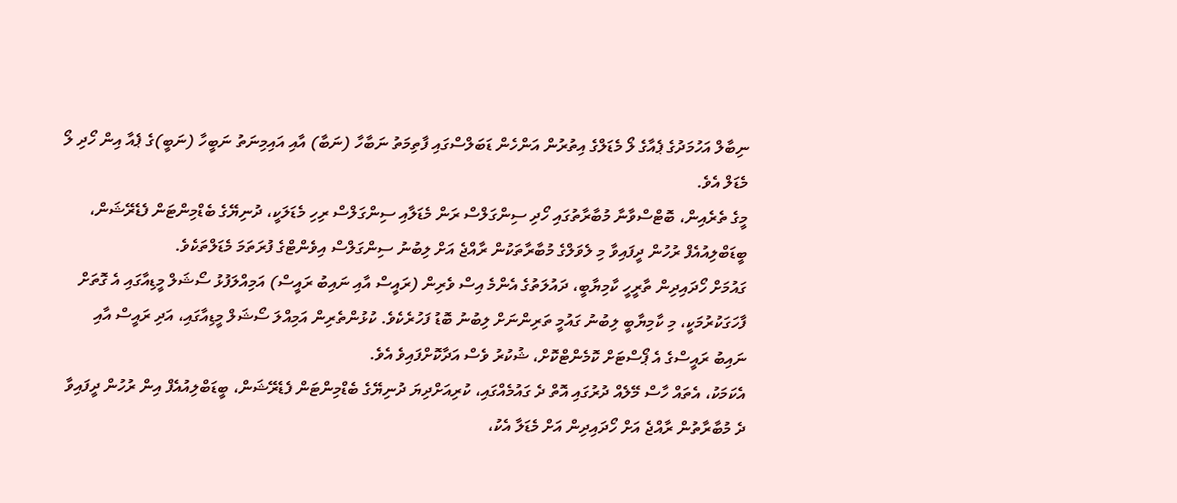ނިބާލް އަހުމަދުގެ ޕެއާގެ ލޯ މެޑަލްގެ އިތުރުން އަންހެން ޑަބަލްސްގައި ފާތިމަތު ނަބާހާ (ނަބާ) އާއި އައިމިނަތު ނަބީހާ (ނަބީ)ގެ ޕެއާ އިން ހޯދި ލޯ މެޑަލް އެވެ.
މީގެ ތެރެއިން، ބޮޓްސްވާނާ މުބާރާތުގައި ހޯދި ސިންގަލްސް ރަން މެޑަލާއި ސިންގަލްސް ރިހި މެޑަލަކީ، ދުނިޔޭގެ ބެޑްމިންޓަން ފެޑެރޭޝަން، ބީޑަބްލިއުއެފް ރުހުން ދީފައިވާ މި ލެވަލްގެ މުބާރާތަކުން ރާއްޖެ އަށް ލިބުނު ސިންގަލްސް އިވެންޓްގެ ފުރަތަމަ މެޑަލްތަކެވެ.
ގައުމަށް ހޯދައިދިން ތާރީހީ ކާމިޔާބީ، ދައުލަތުގެ އެންމެ އިސް ވެރިން (ރައީސް އާއި ނައިބު ރައީސް) އަމިއްލަފުޅު ސޯޝަލް މީޑިއާގައި އެ ގޮތަށް ފާހަގަކުރުމަކީ، މި ކާމިޔާބީ ލިބުނު ގައުމީ ތަރިންނަށް ލިބުނު ބޮޑު ފަހުރެކެވެ. ކުޅުންތެރިން އަމިއްލަ ސޯޝަލް މީޑިއާގައި، އަދި ރައީސް އާއި ނައިބު ރައީސްގެ އެ ޕޯސްޓަށް ކޮމެންޓްކޮށް، ޝުކުރު ވެސް އަދާކޮށްފައިވެ އެވެ.
އެކަމަކު، އެތައް ހާސް މޭލެއް ދުރުގައި އޮތް ދެ ގައުމެއްގައި، ކުރިއަށްދިޔަ ދުނިޔޭގެ ބެޑްމިންޓަން ފެޑެރޭޝަން، ބީޑަބްލިއުއެފް އިން ރުހުން ދީފައިވާ ދެ މުބާރާތުން ރާއްޖެ އަށް ހޯދައިދިން އަށް މެޑަލާ އެކު،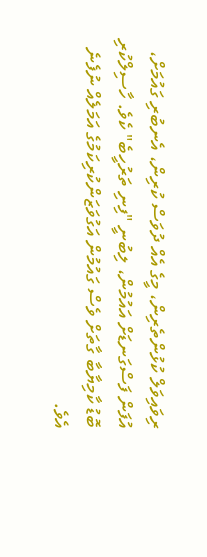ރިވައިވަލް ކުޅުންތެރިން، މީގެ އެއް ދުވަސް ކުރިން، އެނބުރި ގައުމަށް، އުފަން ފަސްގަނޑަށް އައުމުން، ލިބުނީ "ފިނި ތަރުހީބެ" ކެވެ. ހާސިލްކުރި ބޮޑު ކާމިޔާބާ ގާތަށް ވެސް ގައުމުން އަގުވަޒަންކުރިކަމުގެ އަމަލެއް ނުފެނެ އެވެ.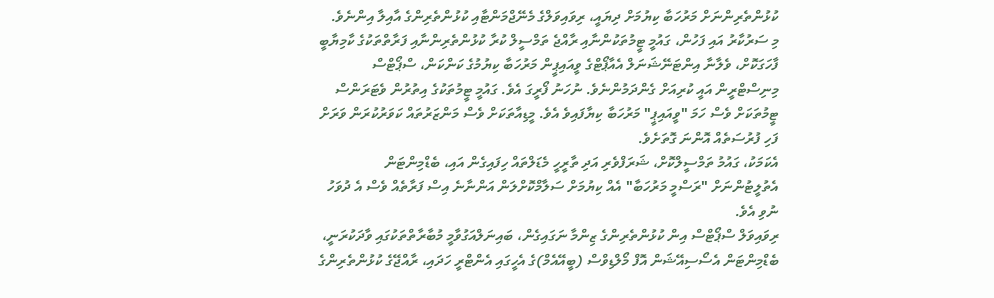ކުޅުންތެރިންނަށް މަރުހަބާ ކިޔުމަށް ދިޔައީ، ރިވައިވަލްގެ މެނޭޖްމަންޓާއި ކުޅުންތެރިންގެ އާއިލާ އިންނެވެ.
މި ސަރުކާރު އައި ފަހުން، ގައުމީ ޓީމުތަކުންނާއި ރާއްޖެ ތަމްސީލް ކުރާ ކުޅުންތެރިންނާއި ފަރާތްތަކުގެ ކާމިޔާބީ ފާހަގަކޮށް، ވެލާނާ އިންޓަނޭޝަނަލް އެއާޕޯޓްގެ ވީއައިޕީން މަރުހަބާ ކިޔުމުގެ ކަންކަން، ސްޕޯޓްސް މިނިސްޓްރީން އައީ ކުރިއަށް ގެންދަމުންނެވެ. ނުހަނު ފޯރީގަ އެވެ. ގައުމީ ޓީމުތަކުގެ އިތުރުން ވެޓަރަންސް ޓީމުތަކަށް ވެސް ހަމަ "ވީއައިޕީ" މަރުހަބާ ކިޔާފައިވެ އެވެ. މީޑިއާތަކަށް ވެސް މަންޒަރުތައް ކަވަރުކުރަން ވަރަށް ފަހި ފުރުސަތެއް އޮންނަ ގޮތަށެވެ.
އެކަމަކު، ގައުމު ތަމްސީލްކޮށް، ޝަރަފްވެރި އަދި ތާރީހީ މެޑަލްތައް ހިފައިގެން އައި، ބެޑްމިންޓަން އެތުލީޓުންނަށް "ރަސްމީ މަރުހަބާ" އެއް ކިޔުމަށް ސަލާމްކޮށްލަން އަންނާނެ އިސް ފަރާތެއް ވެސް އެ ދުވަހު ނުވި އެވެ.
ރިވައިވަލް ސްޕޯޓްސް އިން ކުޅުންތެރިންގެ ޒިންމާ ނަގައިގެން، ބައިނަލްއަގުވާމީ މުބާރާތްތަކުގައި ވާދަކުރަނީ، ބެޑްމިންޓަން އެސޯސިއޭޝަން އޮފް މޯލްޑިވްސް (ބީއޭއެމް)ގެ އެހީގައި އެންޓްރީ ހަދައި، ރާއްޖޭގެ ކުޅުންތެރިންގެ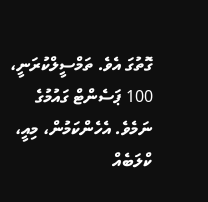ގޮތުގަ އެވެ. ތަމްސީލްކުރަނީ، 100 ޕަސެންޓް ގައުމުގެ ނަމެވެ. އެހެންކަމުން، މިއީ، ކްލަބެއް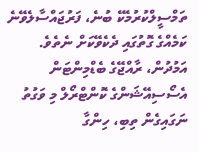ތަމްސީލްކުރުމެކޭ ބުނެ، ފަރުޖައްސާލެވޭނެ ކަމެއްގެ ގޮތުގައި ދެކެވޭކަށް ނެތެވެ.
އަމުދުން، ރާއްޖޭގެ ބެޑްމިންޓަން އެސޯސިއޭޝަންގެ ކޮންޓްރޯލް މި ވަގުތު ނަގައިގެން ތިބި، ހިންގާ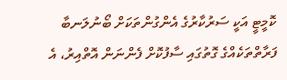ކޮމީޓީ އަކީ ސަރުކާރުގެ އެންގުންތަކަށް ބޯނުލަނބާ ފަރާތްތަކެއްގެ ގޮތުގައި ސާފުކޮށް ފެންނަން އޮތްއިރު، އެ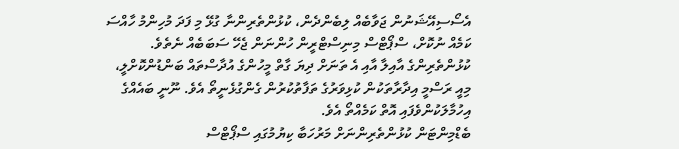އެސޯސިއޭޝަނުން ޖަވާބެއް ލިބެންދެން، ކުޅުންތެރިންނާ ގުޅޭ މި ފަދަ މުހިންމު ހާއްސަ ކަމެއް ނުކޮށް، ސްޕޯޓްސް މިނިސްޓްރީން ހުންނަން ޖެހޭ ސަބަބެއް ނެތެވެ.
ކުޅުންތެރިންގެ އާއިލާ އާއި އެ ތަނަށް ދިޔަ ގާތް މީހުންގެ އުދާސްތައް ބަންޑުންކޮށްލީ، މިއީ ރަސްމީ އިދާރާތަކުން ކުޅިވަރުގެ ތަފާތުކުރުން ގެންގުޅެނީތޯ އެވެ. ނޫނީ ބައެއްގެ އިހުމާލަކުންވެފައި އޮތް ކަމެއްތޯ އެވެ.
ބެޑްމިންޓަން ކުޅުންތެރިންނަށް މަރުހަބާ ކިޔުމުގައި ސްޕޯޓްސް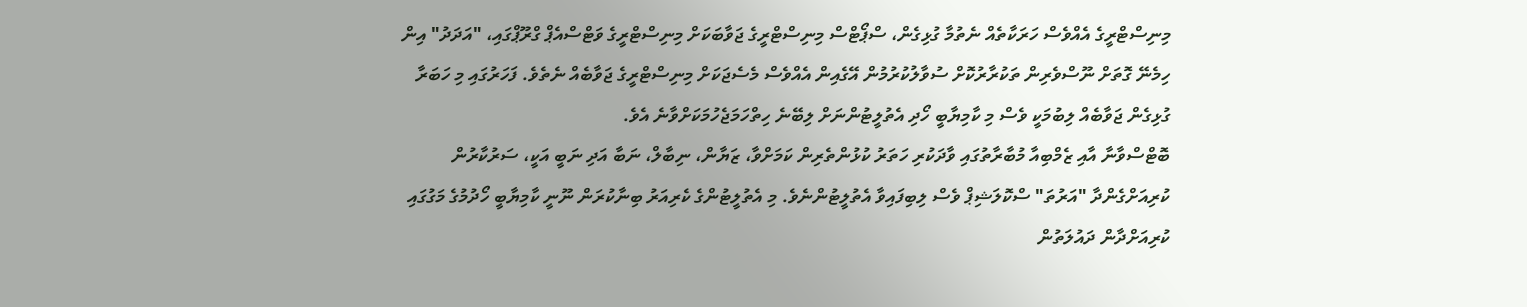މިނިސްޓްރީގެ އެއްވެސް ހަރަކާތެއް ނެތުމާ ގުޅިގެން، ސްޕޯޓްސް މިނިސްޓްރީގެ ޖަވާބަކަށް މިނިސްޓްރީގެ ވަޓްސްއެޕް ގްރޫޕްގައި، "އަދަދު" އިން ހިމެނޭ ގޮތަށް ނޫސްވެރިން ތަކުރާރުކޮށް ސުވާލުކުރުމުން އޭގެއިން އެއްވެސް މެސެޖަކަށް މިނިސްޓްރީގެ ޖަވާބެއް ނެތެވެ. ފަހަރުގައި މި ހަބަރާ ގުޅިގެން ޖަވާބެއް ލިބުމަކީ ވެސް މި ކާމިޔާބީ ހޯދި އެތުލީޓުންނަށް ލިބޭނެ ހިތްހަމަޖެހުމަކަށްވާނެ އެވެ.
ބޮޓްސްވާނާ އާއި ޒެމްބިއާ މުބާރާތުގައި ވާދަކުރި ހަތަރު ކުޅުންތެރިން ކަމަށްވާ، ޒަޔާން، ނިބާލް، ނަބާ އަދި ނަބީ އަކީ، ސަރުކާރުން ކުރިއަށްގެންދާ "އަރުތަ" ސްކޮލަޝިޕް ވެސް ލިބިފައިވާ އެތުލީޓުންނެވެ. މި އެތުލީޓުންގެ ކެރިއަރު ބިނާކުރަން ނޫނީ ކާމިޔާބީ ހޯދުމުގެ މަގުގައި ކުރިއަށްދާން ދައުލަތުން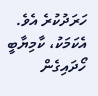ހަރަދުކުރެ އެވެ. އެކަމަކު، ކާމިޔާބީ ހޯދައިގެން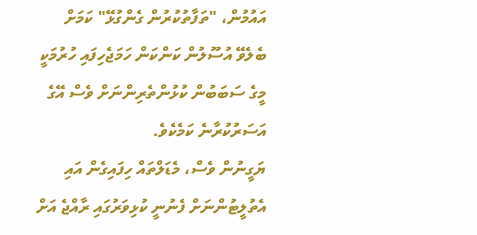އައުމުން، "ތަފާތުކުރުން ގެންގުޅޭ" ކަމަށް ބެލެވޭ އުސޫލުން ކަންކަން ހަމަޖެހިފައި ހުރުމަކީ މީގެ ސަބަބުން ކުޅުންތެރިންނަށް ވެސް އޭގެ އަސަރުކުރާނެ ކަމެކެވެ.
ޔަގީނުން ވެސް، މެޑަލްތައް ހިފައިގެން އައި އެތުލީޓުންނަށް ފެނުނީ ކުޅިވަރުގައި ރާއްޖެ އަށް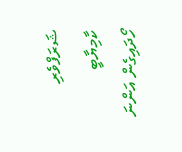ޝަރަފްވެރި ކާމިޔާބީ ހޯދައިގެން އަންނަ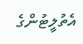އެތުލީޓުންގެ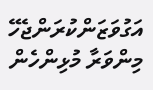އަގުވަޒަންކުރަންޖެހޭ މިންވަރާ މުޅިންހެން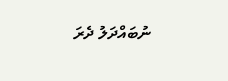ނުބައްދަލު ދެރަ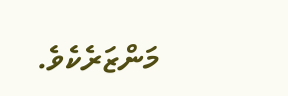މަންޒަރެކެވެ.